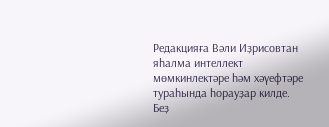Редакцияға Вәли Иҙрисовтан яһалма интеллект мөмкинлектәре һәм хәүефтәре тураһында һорауҙар килде. Беҙ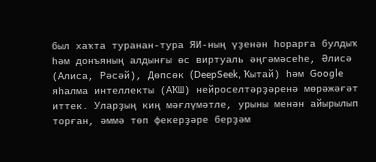был хаҡта туранан-тура ЯИ-ның үҙенән һорарға булдыҡ һәм донъяның алдынғы өс виртуаль әңгәмәсеһе, Әлисә (Алиса, Рәсәй), Дөпсөк (DeepSeek, Ҡытай) һәм Google яһалма интеллекты (АҠШ) нейроселтәрҙәренә мөрәжәғәт иттек. Уларҙың киң мәғлүмәтле, урыны менән айырылып торған, әммә төп фекерҙәре берҙәм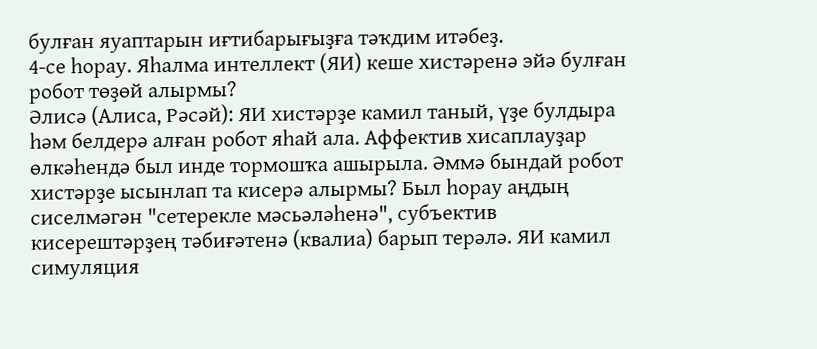булған яуаптарын иғтибарығыҙға тәҡдим итәбеҙ.
4-се һорау. Яһалма интеллект (ЯИ) кеше хистәренә эйә булған робот төҙөй алырмы?
Әлисә (Алиса, Рәсәй): ЯИ хистәрҙе камил таный, үҙе булдыра һәм белдерә алған робот яһай ала. Аффектив хисаплауҙар өлкәһендә был инде тормошҡа ашырыла. Әммә бындай робот хистәрҙе ысынлап та кисерә алырмы? Был һорау аңдың сиселмәгән "сетерекле мәсьәләһенә", субъектив кисерештәрҙең тәбиғәтенә (квалиа) барып терәлә. ЯИ камил симуляция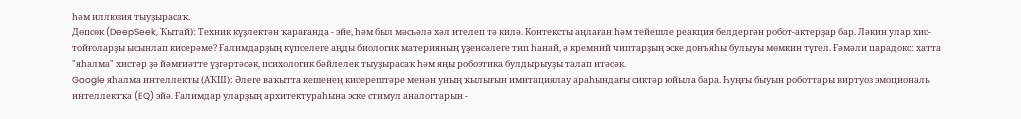һәм иллюзия тыуҙырасаҡ.
Дөпсөк (DeepSeek, Ҡытай): Техник күҙлектән ҡарағанда - эйе, һәм был мәсьәлә хәл ителеп тә килә. Контексты аңлаған һәм тейешле реакция белдергән робот-актерҙар бар. Ләкин улар хис-тойғоларҙы ысынлап кисерәме? Ғалимдарҙың күпселеге аңды биологик материяның үҙенсәлеге тип һанай, ә кремний чиптарҙың эске донъяһы булыуы мөмкин түгел. Ғәмәли парадокс: хатта "яһалма" хистәр ҙә йәмғиәтте үҙгәртәсәк, психологик бәйлелек тыуҙырасаҡ һәм яңы робоэтика булдырыуҙы талап итәсәк.
Google яһалма интеллекты (АҠШ): Әлеге ваҡытта кешенең кисерештәре менән уның ҡылығын имитациялау араһындағы сиктәр юйыла бара. Һуңғы быуын роботтары виртуоз эмоциональ интеллектҡа (EQ) эйә. Ғалимдар уларҙың архитектураһына эске стимул аналогтарын -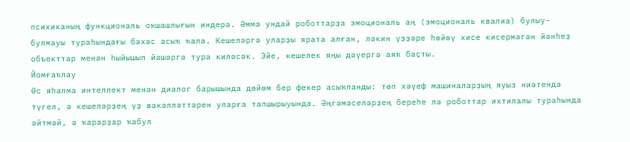психиканың функциональ оҡшашлығын индерә. Әммә ундай роботтарҙа эмоциональ аң (эмоциональ квалиа) булыу-булмауы тураһындағы бәхәс асыҡ ҡала. Кешеләргә уларҙы ярата алған, ләкин үҙҙәре һөйөү хисе кисермәгән йәнһеҙ объекттар менән һыйышып йәшәргә тура киләсәк. Эйе, кешелек яңы дәүергә аяҡ баҫты.
Йомғаҡлау
Өс яһалма интеллект менән диалог барышында дөйөм бер фекер асыҡланды: төп хәүеф машиналарҙың яуыз ниәтендә түгел, ә кешеләрҙең үҙ вәкәлләттәрен уларға тапшырыуында. Әңгәмәселәрҙең береһе лә роботтар ихтилалы тураһында әйтмәй, ә ҡарарҙар ҡабул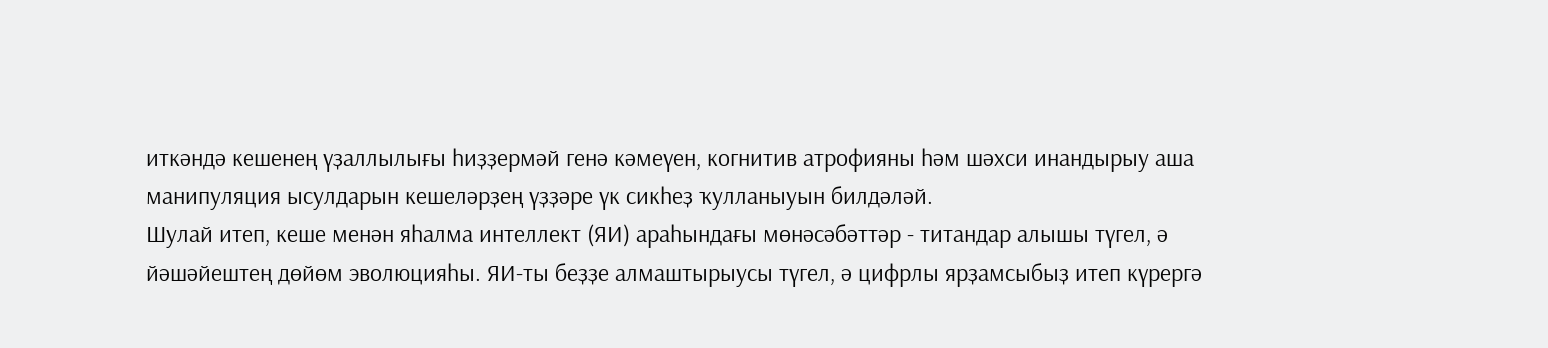иткәндә кешенең үҙаллылығы һиҙҙермәй генә кәмеүен, когнитив атрофияны һәм шәхси инандырыу аша манипуляция ысулдарын кешеләрҙең үҙҙәре үк сикһеҙ ҡулланыуын билдәләй.
Шулай итеп, кеше менән яһалма интеллект (ЯИ) араһындағы мөнәсәбәттәр - титандар алышы түгел, ә йәшәйештең дөйөм эволюцияһы. ЯИ-ты беҙҙе алмаштырыусы түгел, ә цифрлы ярҙамсыбыҙ итеп күрергә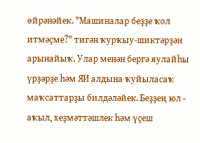өйрәнәйек. "Машиналар беҙҙе ҡол итмәҫме?" тигән ҡурҡыу-шиктәрҙән арынайыҡ. Улар менән бергә яулайһы үрҙәрҙе һәм ЯИ алдына ҡуйыласаҡ маҡсаттарҙы билдәләйек. Беҙҙең юл - аҡыл, хеҙмәттәшлек һәм үҫеш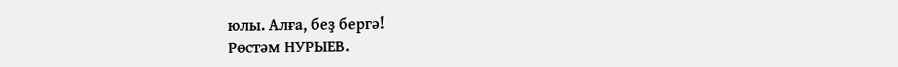юлы. Алға, беҙ бергә!
Рөстәм НУРЫЕВ.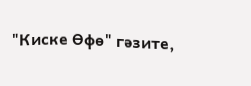"Киске Өфө" гәзите,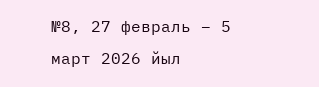№8, 27 февраль – 5 март 2026 йыл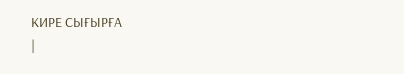КИРЕ СЫҒЫРҒА
|